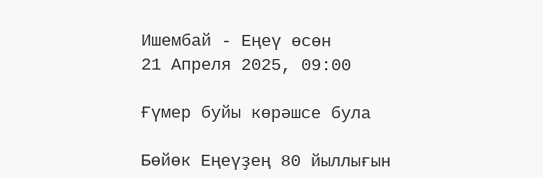Ишембай - Еңеү өсөн
21 Апреля 2025, 09:00

Ғүмер буйы көрәшсе була

Бөйөк Еңеүҙең 80 йыллығын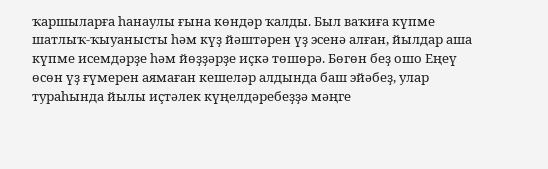ҡаршыларға һанаулы ғына көндәр ҡалды. Был ваҡиға күпме шатлыҡ-ҡыуанысты һәм күҙ йәштәрен үҙ эсенә алған, йылдар аша күпме исемдәрҙе һәм йөҙҙәрҙе иҫкә төшөрә. Бөгөн беҙ ошо Еңеү өсөн үҙ ғүмерен аямаған кешеләр алдында баш эйәбеҙ, улар тураһында йылы иҫтәлек күңелдәребеҙҙә мәңге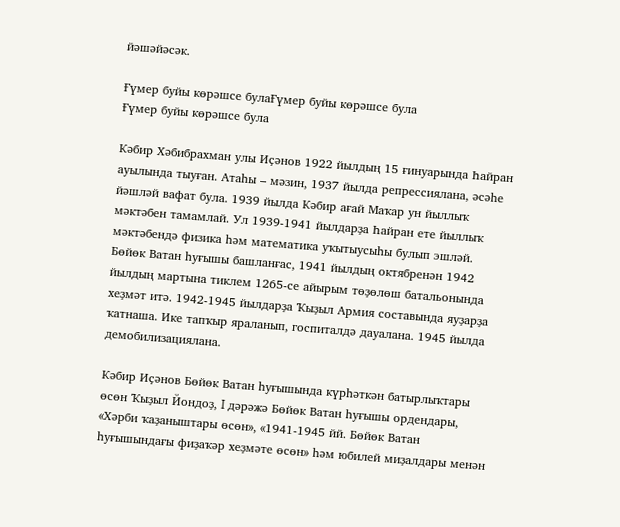йәшәйәсәк.

Ғүмер буйы көрәшсе булаҒүмер буйы көрәшсе була
Ғүмер буйы көрәшсе була

Кәбир Хәбибрахман улы Иҫәнов 1922 йылдың 15 ғинуарында Һайран ауылында тыуған. Атаһы – мәзин, 1937 йылда репрессиялана, әсәһе йәшләй вафат була. 1939 йылда Кәбир ағай Маҡар ун йыллыҡ мәктәбен тамамлай. Ул 1939-1941 йылдарҙа Һайран ете йыллыҡ мәктәбендә физика һәм математика уҡытыусыһы булып эшләй. Бөйөк Ватан һуғышы башланғас, 1941 йылдың октябренән 1942 йылдың мартына тиклем 1265-се айырым төҙөлөш батальонында хеҙмәт итә. 1942-1945 йылдарҙа Ҡыҙыл Армия составында яуҙарҙа ҡатнаша. Ике тапҡыр яраланып, госпиталдә дауалана. 1945 йылда демобилизациялана.

Кәбир Иҫәнов Бөйөк Ватан һуғышында күрһәткән батырлыҡтары өсөн Ҡыҙыл Йондоҙ, I дәрәжә Бөйөк Ватан һуғышы ордендары, «Хәрби ҡаҙаныштары өсөн», «1941-1945 йй. Бөйөк Ватан һуғышындағы фиҙаҡәр хеҙмәте өсөн» һәм юбилей миҙалдары менән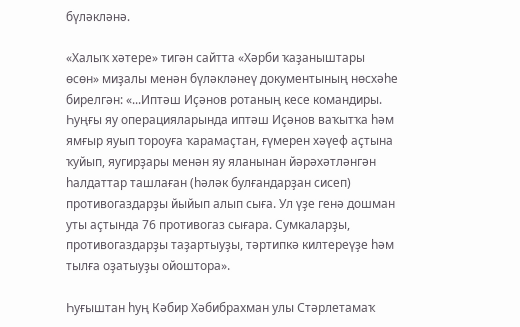бүләкләнә.

«Халыҡ хәтере» тигән сайтта «Хәрби ҡаҙаныштары өсөн» миҙалы менән бүләкләнеү документының нөсхәһе бирелгән: «...Иптәш Иҫәнов ротаның кесе командиры. Һуңғы яу операцияларында иптәш Иҫәнов ваҡытҡа һәм ямғыр яуып тороуға ҡарамаҫтан, ғүмерен хәүеф аҫтына ҡуйып, яугирҙары менән яу яланынан йәрәхәтләнгән һалдаттар ташлаған (һәләк булғандарҙан сисеп) противогаздарҙы йыйып алып сыға. Ул үҙе генә дошман уты аҫтында 76 противогаз сығара. Сумкаларҙы, противогаздарҙы таҙартыуҙы, тәртипкә килтереүҙе һәм тылға оҙатыуҙы ойоштора».

Һуғыштан һуң Кәбир Хәбибрахман улы Стәрлетамаҡ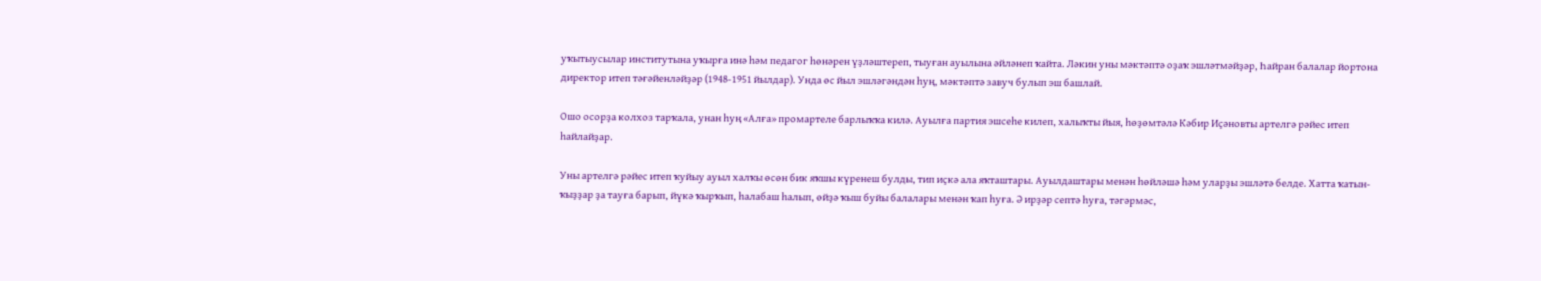уҡытыусылар институтына уҡырға инә һәм педагог һөнәрен үҙләштереп, тыуған ауылына әйләнеп ҡайта. Ләкин уны мәктәптә оҙаҡ эшләтмәйҙәр, Һайран балалар йортона директор итеп тәғәйенләйҙәр (1948-1951 йылдар). Унда өс йыл эшләгәндән һуң, мәктәптә завуч булып эш башлай.

Ошо осорҙа колхоз тарҡала, унан һуң «Алға» промартеле барлыҡҡа килә. Ауылға партия эшсеһе килеп, халыҡты йыя, һөҙөмтәлә Кәбир Иҫәновты артелгә рәйес итеп һайлайҙар.

Уны артелгә рәйес итеп ҡуйыу ауыл халҡы өсөн бик яҡшы күренеш булды, тип иҫкә ала яҡташтары. Ауылдаштары менән һөйләшә һәм уларҙы эшләтә белде. Хатта ҡатын-ҡыҙҙар ҙа тауға барып, йүкә ҡырҡып, һалабаш һалып, өйҙә ҡыш буйы балалары менән ҡап һуға. Ә ирҙәр септә һуға, тәгәрмәс,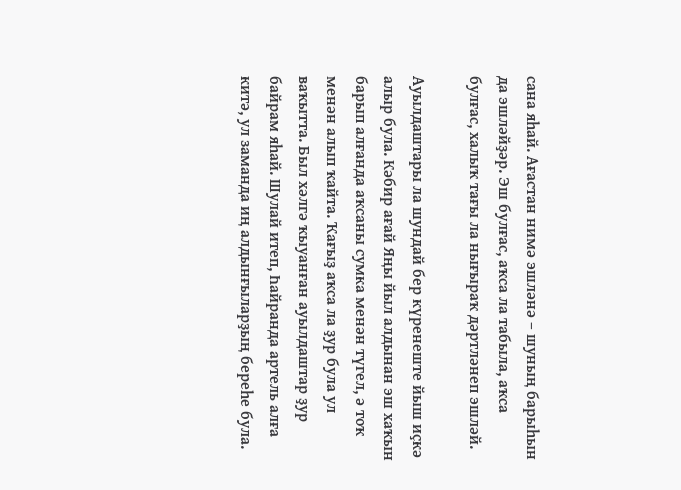сана яһай. Ағастан нимә эшләнә – шуның барыһын да эшләйҙәр. Эш булғас, аҡса ла табыла, аҡса булғас, халыҡ тағы ла нығыраҡ дәртләнеп эшләй.

Ауылдаштары ла шундай бер күренеште йыш иҫкә алыр була. Кәбир ағай Яңы йыл алдынан эш хаҡын барып алғанда аҡсаны сумка менән түгел, ә тоҡ менән алып ҡайта. Ҡағыҙ аҡса ла ҙур була ул ваҡытта. Был хәлгә ҡыуанған ауылдаштар ҙур байрам яһай. Шулай итеп, Һайранда артель алға китә, ул заманда иң алдынғыларҙың береһе була.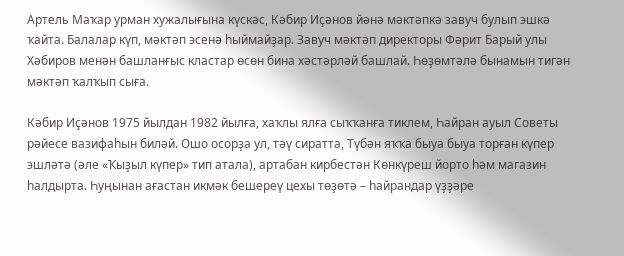Артель Маҡар урман хужалығына күскәс, Кәбир Иҫәнов йәнә мәктәпкә завуч булып эшкә ҡайта. Балалар күп, мәктәп эсенә һыймайҙар. Завуч мәктәп директоры Фәрит Барый улы Хәбиров менән башланғыс кластар өсөн бина хәстәрләй башлай. Һөҙөмтәлә бынамын тигән мәктәп ҡалҡып сыға.

Кәбир Иҫәнов 1975 йылдан 1982 йылға, хаҡлы ялға сыҡҡанға тиклем, Һайран ауыл Советы рәйесе вазифаһын биләй. Ошо осорҙа ул, тәү сиратта, Түбән яҡҡа быуа быуа торған күпер эшләтә (әле «Ҡыҙыл күпер» тип атала), артабан кирбестән Көнкүреш йорто һәм магазин һалдырта. Һуңынан ағастан икмәк бешереү цехы төҙөтә – һайрандар үҙҙәре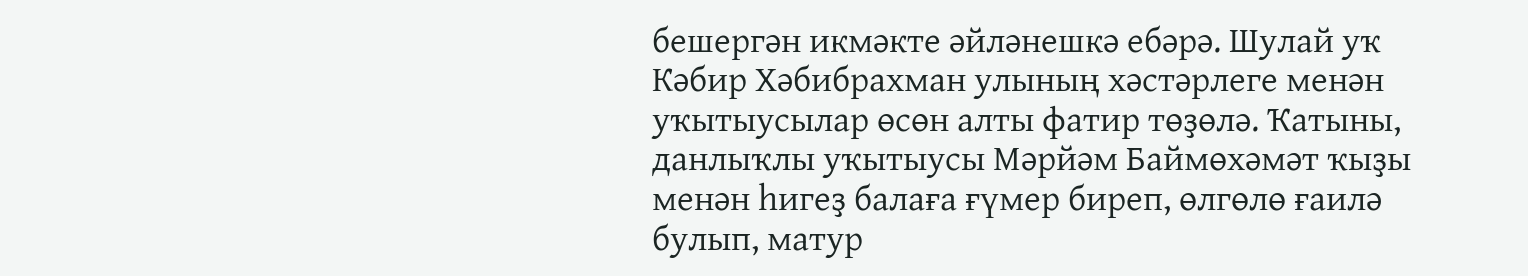бешергән икмәкте әйләнешкә ебәрә. Шулай уҡ Кәбир Хәбибрахман улының хәстәрлеге менән уҡытыусылар өсөн алты фатир төҙөлә. Ҡатыны, данлыҡлы уҡытыусы Мәрйәм Баймөхәмәт ҡыҙы менән һигеҙ балаға ғүмер биреп, өлгөлө ғаилә булып, матур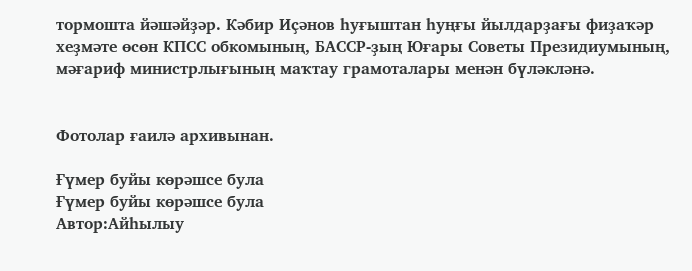тормошта йәшәйҙәр. Кәбир Иҫәнов һуғыштан һуңғы йылдарҙағы фиҙаҡәр хеҙмәте өсөн КПСС обкомының, БАССР-ҙың Юғары Советы Президиумының, мәғариф министрлығының маҡтау грамоталары менән бүләкләнә.


Фотолар ғаилә архивынан.

Ғүмер буйы көрәшсе була
Ғүмер буйы көрәшсе була
Автор:Айһылыу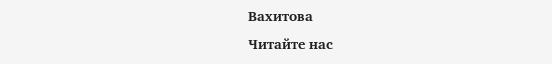Вахитова
Читайте нас